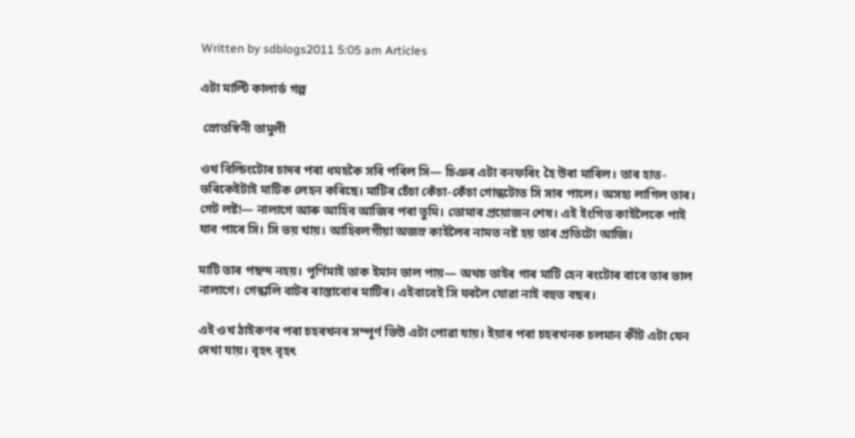Written by sdblogs2011 5:05 am Articles

এটা মাল্টি কালাৰ্ড গল্প

 স্ৰোতস্বিনী তামুলী

ওখ বিল্ডিংটোৰ চাদৰ পৰা ধমহকৈ সৰি পৰিল সি— চিঞৰ এটা বনফৰিং হৈ উৰা মাৰিল। তাৰ হাত-ভৰিকেইটাই মাটিক লেহন কৰিছে। মাটিৰ চেঁচা কেঁচা-কেঁচা গোন্ধটোত সি সাৰ পালে। অসহ্য লাগিল তাৰ। গেট লষ্ট!— নালাগে আৰু আহিব আজিৰ পৰা তুমি। তোমাৰ প্ৰয়োজন শেষ। এই ইংগিত কাইলৈকে পাই যাব পাৰে সি। সি ভয় খায়। আহিবলগীয়া অজস্ৰ কাইলৈৰ নামত নষ্ট হয় তাৰ প্ৰতিটো আজি।

মাটি তাৰ পছন্দ নহয়। পূৰ্ণিমাই তাক ইমান ভাল পায়— অথচ তাইৰ গাৰ মাটি হেন ৰংটোৰ বাবে তাৰ ভাল নালাগে। গেন্ধালি বাটৰ ৰাস্তাবোৰ মাটিৰ। এইবাবেই সি ঘৰলৈ যোৱা নাই বহুত বছৰ।

এই ওখ ঠাইকণৰ পৰা চহৰখনৰ সম্পূৰ্ণ ভিউ এটা পোৱা যায়। ইয়াৰ পৰা চহৰখনক চলমান কীট এটা যেন দেখা যায়। বৃহৎ বৃহৎ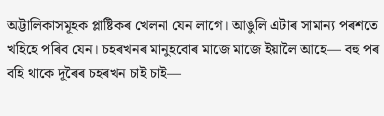অট্টালিকাসমূহক প্লাষ্টিকৰ খেলনা যেন লাগে। আঙুলি এটাৰ সামান্য পৰশতে খহিহে পৰিব যেন। চহৰখনৰ মানুহবোৰ মাজে মাজে ইয়ালৈ আহে— বহু পৰ বহি থাকে দূৰৈৰ চহৰখন চাই চাই—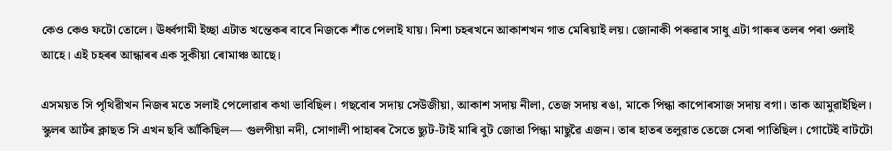কেও কেও ফটো তোলে। ঊৰ্ধ্বগামী ইচ্ছা এটাত খন্তেকৰ বাবে নিজকে শাঁত পেলাই যায়। নিশা চহৰখনে আকাশখন গাত মেৰিয়াই লয়। জোনাকী পৰুৱাৰ সাধু এটা গাৰুৰ তলৰ পৰা ওলাই আহে। এই চহৰৰ আন্ধাৰৰ এক সুকীয়া ৰোমাঞ্চ আছে।

এসময়ত সি পৃথিৱীখন নিজৰ মতে সলাই পেলোৱাৰ কথা ভাবিছিল। গছবোৰ সদায় সেউজীয়া, আকাশ সদায় নীলা, তেজ সদায় ৰঙা, মাকে পিন্ধা কাপোৰসাজ সদায় বগা। তাক আমুৱাইছিল। স্কুলৰ আৰ্টৰ ক্লাছত সি এখন ছবি আঁকিছিল— গুলপীয়া নদী, সোণালী পাহাৰৰ সৈতে ছ্যুট-টাই মাৰি বুট জোতা পিন্ধা মাছুৱৈ এজন। তাৰ হাতৰ তলুৱাত তেজে সেৰা পাতিছিল। গোটেই বাটটো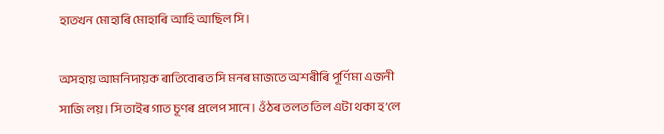হাতখন মোহাৰি মোহাৰি আহি আছিল সি।

অসহায় আমনিদায়ক ৰাতিবোৰত সি মনৰ মাজতে অশৰীৰি পূৰ্ণিমা এজনী সাজি লয়। সি তাইৰ গাত চূণৰ প্ৰলেপ সানে। ওঁঠৰ তলত তিল এটা থকা হ’লে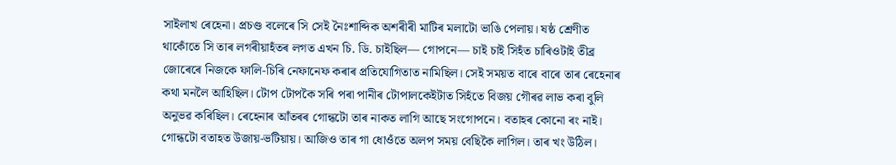সাইলাখ ৰেহেনা। প্ৰচণ্ড বলেৰে সি সেই নৈঃশাব্দিক অশৰীৰী মাটিৰ মলাটো ভাঙি পেলায়। ষষ্ঠ শ্ৰেণীত থাকোঁতে সি তাৰ লগৰীয়াহঁতৰ লগত এখন চি. ডি. চাইছিল— গোপনে— চাই চাই সিহঁত চাৰিওটাই তীব্ৰ জোৰেৰে নিজকে ফালি-চিৰি নেফানেফ কৰাৰ প্ৰতিযোগিতাত নামিছিল। সেই সময়ত বাৰে বাৰে তাৰ ৰেহেনাৰ কথা মনলৈ আহিছিল। টোপ টোপকৈ সৰি পৰা পানীৰ টোপালকেইটাত সিহঁতে বিজয় গৌৰৱ লাভ কৰা বুলি অনুভৱ কৰিছিল। ৰেহেনাৰ আঁতৰৰ গোন্ধটো তাৰ নাকত লাগি আছে সংগোপনে। বতাহৰ কোনো ৰং নাই। গোন্ধটো বতাহত উজায়-ভটিয়ায়। আজিও তাৰ গা ধোওঁতে অলপ সময় বেছিকৈ লাগিল। তাৰ খং উঠিল।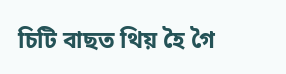চিটি বাছত থিয় হৈ গৈ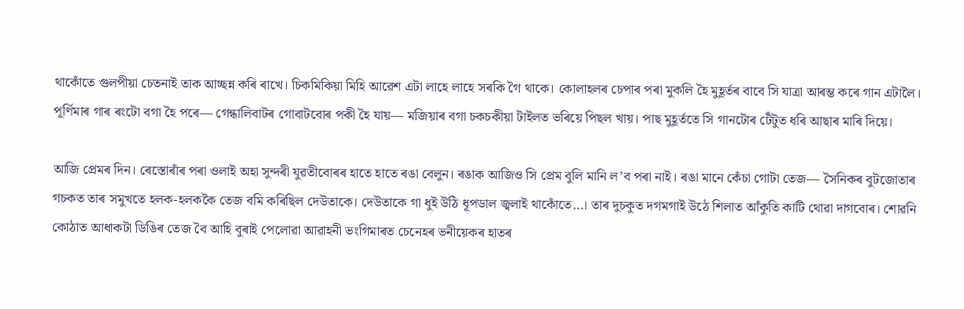থাকোঁতে গুলপীয়া চেতনাই তাক আচ্ছন্ন কৰি ৰাখে। চিকমিকিয়া মিহি আৱেশ এটা লাহে লাহে সৰকি গৈ থাকে। কোলাহলৰ চেপাৰ পৰা মুকলি হৈ মুহূৰ্তৰ বাবে সি যাত্ৰা আৰম্ভ কৰে গান এটালৈ। পূৰ্ণিমাৰ গাৰ ৰংটো বগা হৈ পৰে— গেন্ধালিবাটৰ গোবাটবোৰ পকী হৈ যায়— মজিয়াৰ বগা চকচকীয়া টাইলত ভৰিয়ে পিছল খায়। পাছ মুহূৰ্ততে সি গানটোৰ টেঁটুত ধৰি আছাৰ মাৰি দিয়ে।

আজি প্ৰেমৰ দিন। ৰেস্তোৰাঁৰ পৰা ওলাই অহা সুন্দৰী যুৱতীবোৰৰ হাতে হাতে ৰঙা বেলুন। ৰঙাক আজিও সি প্ৰেম বুলি মানি ল’ব পৰা নাই। ৰঙা মানে কেঁচা গোটা তেজ— সৈনিকৰ বুটজোতাৰ গচকত তাৰ সমুখতে হলক-হলককৈ তেজ বমি কৰিছিল দেউতাকে। দেউতাকে গা ধুই উঠি ধূপডাল জ্বলাই থাকোঁতে…। তাৰ দুচকুত দগমগাই উঠে শিলাত আঁকুতি কাটি থোৱা দাগবোৰ। শোৱনি কোঠাত আধাকটা ডিঙিৰ তেজ বৈ আহি বুৰাই পেলোৱা আৱাহনী ভংগিমাৰত চেনেহৰ ভনীয়েকৰ হাতৰ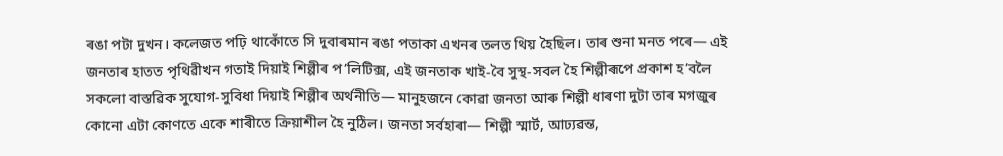ৰঙা পটা দুখন। কলেজত পঢ়ি থাকোঁতে সি দুবাৰমান ৰঙা পতাকা এখনৰ তলত থিয় হৈছিল। তাৰ শুনা মনত পৰে— এই জনতাৰ হাতত পৃথিৱীখন গতাই দিয়াই শিল্পীৰ প’লিটিক্স, এই জনতাক খাই-বৈ সুস্থ-সবল হৈ শিল্পীৰূপে প্ৰকাশ হ’বলৈ সকলো বাস্তৱিক সুযোগ-সুবিধা দিয়াই শিল্পীৰ অৰ্থনীতি— মানুহজনে কোৱা জনতা আৰু শিল্পী ধাৰণা দুটা তাৰ মগজুৰ কোনো এটা কোণতে একে শাৰীতে ক্ৰিয়াশীল হৈ নুঠিল। জনতা সৰ্বহাৰা— শিল্পী স্মাৰ্ট, আঢ্যৱন্ত,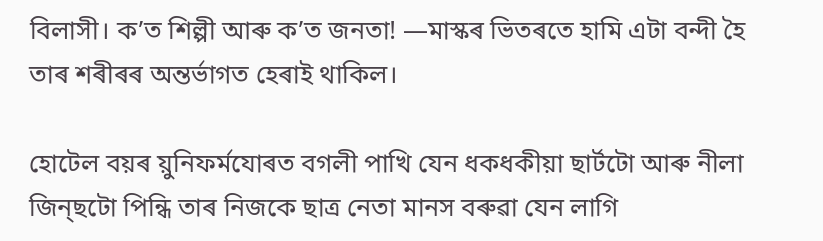বিলাসী। ক’ত শিল্পী আৰু ক’ত জনতা! —মাস্কৰ ভিতৰতে হামি এটা বন্দী হৈ তাৰ শৰীৰৰ অন্তৰ্ভাগত হেৰাই থাকিল।

হোটেল বয়ৰ য়ুনিফৰ্মযোৰত বগলী পাখি যেন ধকধকীয়া ছাৰ্টটো আৰু নীলা জিন্ছটো পিন্ধি তাৰ নিজকে ছাত্ৰ নেতা মানস বৰুৱা যেন লাগি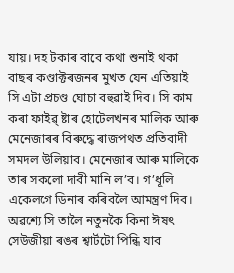যায়। দহ টকাৰ বাবে কথা শুনাই থকা বাছৰ কণ্ডাক্টৰজনৰ মুখত যেন এতিয়াই সি এটা প্ৰচণ্ড ঘোচা বহুৱাই দিব। সি কাম কৰা ফাইৱ্ ষ্টাৰ হোটেলখনৰ মালিক আৰু মেনেজাৰৰ বিৰুদ্ধে ৰাজপথত প্ৰতিবাদী সমদল উলিয়াব। মেনেজাৰ আৰু মালিকে তাৰ সকলো দাবী মানি ল’ব। গ’ধূলি একেলগে ডিনাৰ কৰিবলৈ আমন্ত্ৰণ দিব। অৱশ্যে সি তালৈ নতুনকৈ কিনা ঈষৎ সেউজীয়া ৰঙৰ শ্বাৰ্টটো পিন্ধি যাব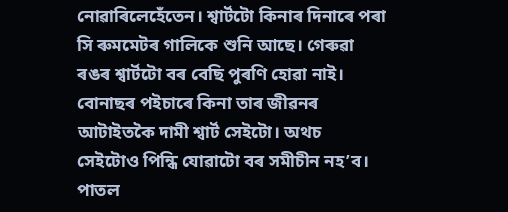নোৱাৰিলেহেঁতেন। শ্বাৰ্টটো কিনাৰ দিনাৰে পৰা সি ৰুমমেটৰ গালিকে শুনি আছে। গেৰুৱা ৰঙৰ শ্বাৰ্টটো বৰ বেছি পুৰণি হোৱা নাই। বোনাছৰ পইচাৰে কিনা তাৰ জীৱনৰ আটাইতকৈ দামী শ্বাৰ্ট সেইটো। অথচ সেইটোও পিন্ধি যোৱাটো বৰ সমীচীন নহ’ব। পাতল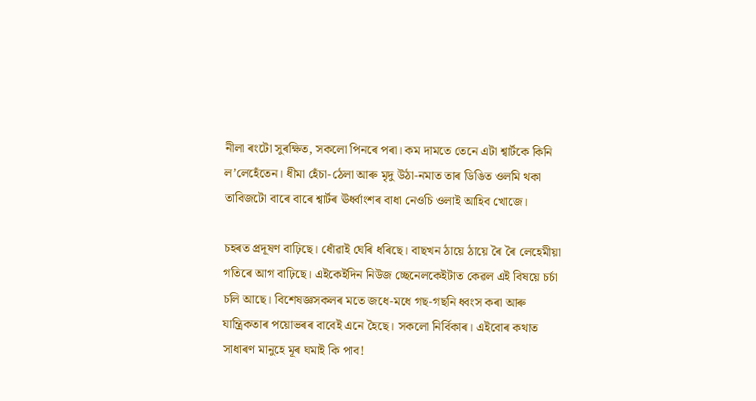নীলা ৰংটো সুৰক্ষিত, সকলো পিনৰে পৰা। কম দামতে তেনে এটা শ্বাৰ্টকে কিনি ল’লেহেঁতেন। ধীমা হেঁচা-ঠেলা আৰু মৃদু উঠা-নমাত তাৰ ডিঙিত ওলমি থকা তাবিজটো বাৰে বাৰে শ্বাৰ্টৰ ঊৰ্ধ্বাংশৰ বাধা নেওচি ওলাই আহিব খোজে।

চহৰত প্ৰদূষণ বাঢ়িছে। ধোঁৱাই ঘেৰি ধৰিছে। বাছখন ঠায়ে ঠায়ে ৰৈ ৰৈ লেহেমীয়া গতিৰে আগ বাঢ়িছে। এইকেইদিন নিউজ চ্ছেনেলকেইটাত কেৱল এই বিষয়ে চৰ্চা চলি আছে। বিশেষজ্ঞসকলৰ মতে জধে-মধে গছ-গছনি ধ্বংস কৰা আৰু যান্ত্ৰিকতাৰ পয়োভৰৰ বাবেই এনে হৈছে। সকলো নিৰ্বিকাৰ। এইবোৰ কথাত সাধাৰণ মানুহে মূৰ ঘমাই কি পাব!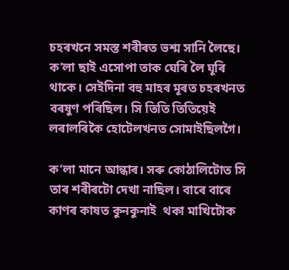চহৰখনে সমস্ত শৰীৰত ভশ্ম সানি লৈছে। ক’লা ছাই এসোপা তাক ঘেৰি লৈ ঘূৰি থাকে। সেইদিনা বহু মাহৰ মূৰত চহৰখনত বৰষুণ পৰিছিল। সি তিতি তিতিয়েই লৰালৰিকৈ হোটেলখনত সোমাইছিলগৈ।

ক’লা মানে আন্ধাৰ। সৰু কোঠালিটোত সি তাৰ শৰীৰটো দেখা নাছিল। বাৰে বাৰে কাণৰ কাষত কুনকুনাই  থকা মাখিটোক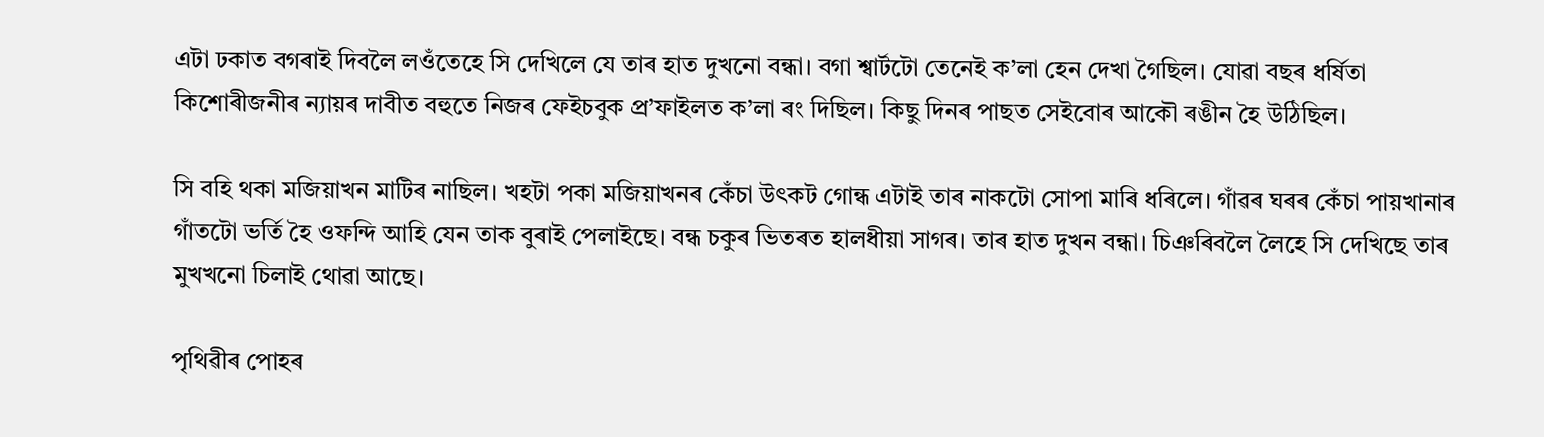এটা ঢকাত বগৰাই দিবলৈ লওঁতেহে সি দেখিলে যে তাৰ হাত দুখনো বন্ধা। বগা শ্বাৰ্টটো তেনেই ক’লা হেন দেখা গৈছিল। যোৱা বছৰ ধৰ্ষিতা কিশোৰীজনীৰ ন্যায়ৰ দাবীত বহুতে নিজৰ ফেইচবুক প্ৰ’ফাইলত ক’লা ৰং দিছিল। কিছু দিনৰ পাছত সেইবোৰ আকৌ ৰঙীন হৈ উঠিছিল।

সি বহি থকা মজিয়াখন মাটিৰ নাছিল। খহটা পকা মজিয়াখনৰ কেঁচা উৎকট গোন্ধ এটাই তাৰ নাকটো সোপা মাৰি ধৰিলে। গাঁৱৰ ঘৰৰ কেঁচা পায়খানাৰ গাঁতটো ভৰ্তি হৈ ওফন্দি আহি যেন তাক বুৰাই পেলাইছে। বন্ধ চকুৰ ভিতৰত হালধীয়া সাগৰ। তাৰ হাত দুখন বন্ধা। চিঞৰিবলৈ লৈহে সি দেখিছে তাৰ মুখখনো চিলাই থোৱা আছে।

পৃথিৱীৰ পোহৰ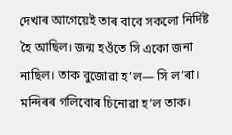দেখাৰ আগেয়েই তাৰ বাবে সকলো নিৰ্দিষ্ট হৈ আছিল। জন্ম হওঁতে সি একো জনা নাছিল। তাক বুজোৱা হ’ল— সি ল’ৰা। মন্দিৰৰ গলিবোৰ চিনোৱা হ’ল তাক।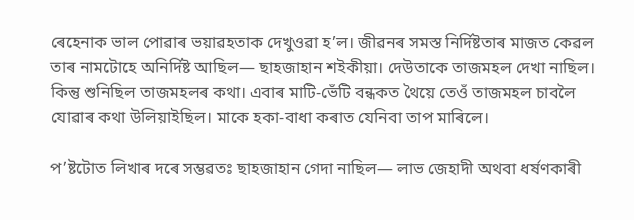ৰেহেনাক ভাল পোৱাৰ ভয়াৱহতাক দেখুওৱা হ’ল। জীৱনৰ সমস্ত নিৰ্দিষ্টতাৰ মাজত কেৱল তাৰ নামটোহে অনিৰ্দিষ্ট আছিল— ছাহজাহান শইকীয়া। দেউতাকে তাজমহল দেখা নাছিল। কিন্তু শুনিছিল তাজমহলৰ কথা। এবাৰ মাটি-ভেঁটি বন্ধকত থৈয়ে তেওঁ তাজমহল চাবলৈ যোৱাৰ কথা উলিয়াইছিল। মাকে হকা-বাধা কৰাত যেনিবা তাপ মাৰিলে।

প’ষ্টটোত লিখাৰ দৰে সম্ভৱতঃ ছাহজাহান গেদা নাছিল— লাভ জেহাদী অথবা ধৰ্ষণকাৰী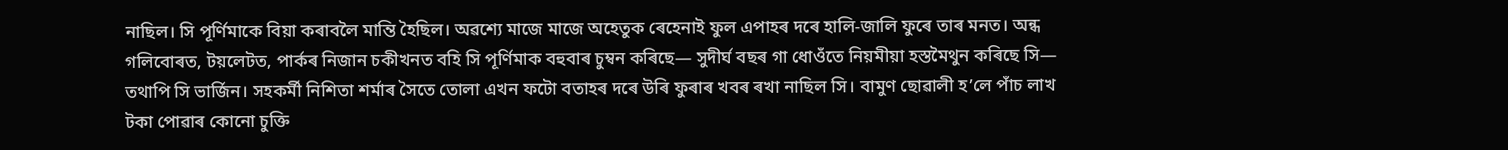নাছিল। সি পূৰ্ণিমাকে বিয়া কৰাবলৈ মান্তি হৈছিল। অৱশ্যে মাজে মাজে অহেতুক ৰেহেনাই ফুল এপাহৰ দৰে হালি-জালি ফুৰে তাৰ মনত। অন্ধ গলিবোৰত, টয়লেটত, পাৰ্কৰ নিজান চকীখনত বহি সি পূৰ্ণিমাক বহুবাৰ চুম্বন কৰিছে— সুদীৰ্ঘ বছৰ গা ধোওঁতে নিয়মীয়া হস্তমৈথুন কৰিছে সি— তথাপি সি ভাৰ্জিন। সহকৰ্মী নিশিতা শৰ্মাৰ সৈতে তোলা এখন ফটো বতাহৰ দৰে উৰি ফুৰাৰ খবৰ ৰখা নাছিল সি। বামুণ ছোৱালী হ’লে পাঁচ লাখ টকা পোৱাৰ কোনো চুক্তি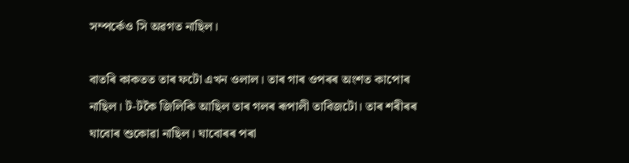সম্পৰ্কেও সি অৱগত নাছিল।

বাতৰি কাকতত তাৰ ফটো এখন ওলাল। তাৰ গাৰ ওপৰৰ অংশত কাপোৰ নাছিল। ট-টকৈ জিলিকি আছিল তাৰ গলৰ ৰূপালী তাবিজটো। তাৰ শৰীৰৰ  ঘাবোৰ শুকোৱা নাছিল। ঘাবোৰৰ পৰা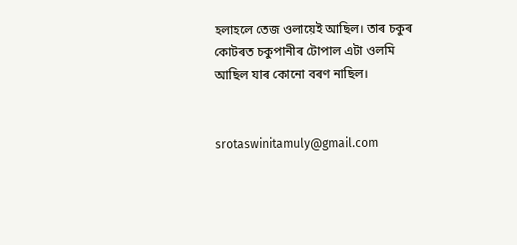হলাহলে তেজ ওলায়েই আছিল। তাৰ চকুৰ কোটৰত চকুপানীৰ টোপাল এটা ওলমি আছিল যাৰ কোনো বৰণ নাছিল।


srotaswinitamuly@gmail.com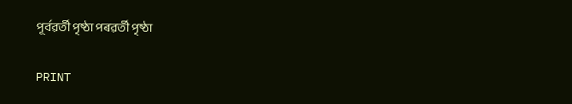পূৰ্বৱৰ্তী পৃষ্ঠা পৰৱৰ্তী পৃষ্ঠা

PRINT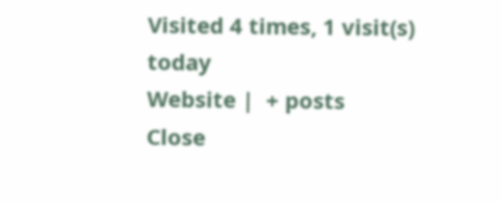Visited 4 times, 1 visit(s) today
Website |  + posts
Close